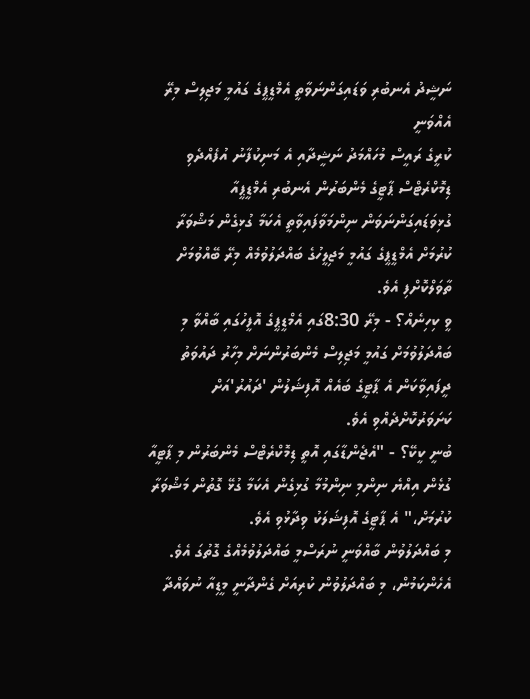ނަޝީދު އެނބުރި ވަޑައިގަންނަވާތީ އެމްޑީޕީގެ ގައުމީ މަޖިލިސް މިރޭ އެއްވަނީ
ކުރީގެ ރައީސް މުހައްމަދު ނަޝީދާއި އެ މަނިކުފާނު އުފެއްދެވި ޑިމޮކްރެޓްސް ޕާޓީގެ މެންބަރުން އެނބުރި އެމްޑީޕީއާ ގުޅިވަޑައިގަންނަވަން ނިންމަވާފައިވާތީ އެކަމާ ގުޅިގެން މަޝްވަރާ ކުރުމަށް އެމްޑީޕީގެ ގައުމީ މަޖިލީހުގެ ބައްދަލުވުމެއް މިރޭ ބޭއްވުމަށް ތާވަލްކޮށްފި އެވެ.
ވީ ކިހިނެއް؟ - މިރޭ 8:30ގައި އެމްޑީޕީގެ އޮފީހުގައި ބާއްވާ މި ބައްދަލުވުމަށް ގައުމީ މަޖިލިސް މެންބަރުންނަށް މިހާރު ދައުވަތު ދީފައިވާކަން އެ ޕާޓީގެ ބައެއް އޮފިޝަލުން 'ދައުރު'އަށް ކަށަވަރުކޮށްދެއްވި އެވެ.
ބުނީ ކީކޭ؟ - "އެޖެންޑާގައި އޮތީ ޑިމޮކްރެޓްސް މެންބަރުން މި ޕާޓީއާ ގުޅެން އިއްޔެ ނިންމި ނިންމުމާ ގުޅިގެން އެކަމާ ގުޅޭ ގޮތުން މަޝްވަރާ ކުރުމަށް،" އެ ޕާޓީގެ އޮފިޝަލަކު ވިދާޅުވި އެވެ.
މި ބައްދަލުވުން ބާއްވަނީ ނުރަސްމީ ބައްދަލުވުމެއްގެ ގޮތުގަ އެވެ. އެހެންކަމުން، މި ބައްދަލުވުން ކުރިއަށް ގެންދާނީ މީޑިއާ ނުވައްދާ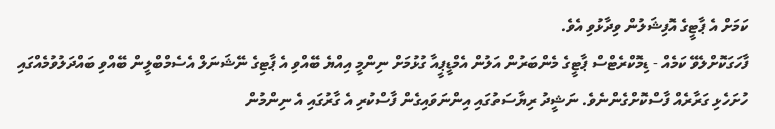ކަމަށް އެ ޕާޓީގެ އޮފިޝަލުން ވިދާޅުވި އެވެ.
ފާހަގަކޮށްލެވޭ ކަމެއް - ޑިމޮކްރެޓްސް ޕާޓީގެ މެންބަރުން އަލުން އެމްޑީޕީއާ ގުޅުމަށް ނިންމީ އިއްޔެ ބޭއްވި އެ ޕާޓިގެ ނޭޝަނަލް އެސެމްބްލީން ބޭއްވި ބައްދަލުވުމެއްގައި ހުށަހެޅި ގަރާރެއް ފާސްކޮށްގެންނެވެ. ނަޝީދު ރިޔާސަތުގައި އިންނަވައިގެން ފާސްކުރި އެ ގާރުގައި އެ ނިންމުން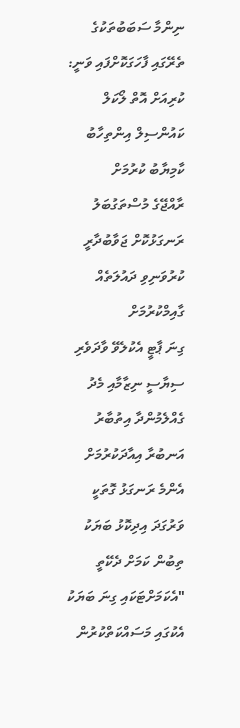ނިންމާ ސަބަބުތަކުގެ ތެރޭގައި ފާހަގަކޮށްފައި ވަނީ:
ކުރިއަށް އޮތް ލޯކަލް ކައުންސިލް އިންތިހާބު ކާމިޔާބު ކުރުމަށް
ރާއްޖޭގެ މުސްތަގުބަލު ރަނގަޅުކޮށް ޖަވާބުދާރީ ކުރުވަނިވި ދައުލަތެއް ގާއިމްކުރުމަށް
ގިނަ ޕާޓީ އެކުލެވޭ ވާދަވެރި ސިޔާސީ ނިޒާމާއި މެދު ގެއްލެމުންދާ އިތުބާރު އަނބުރާ އިއާދަކުރުމަށް އެންމެ ރަނގަޅު ގޮތަކީ ވަރުގަދަ އިދިކޮޅު ބަޔަކު ތިބުން ކަމަށް ދެކޭތީ
"އެކަމަށްޓަކައި ގިނަ ބަޔަކު އެކުގައި މަސައްކަތްކުރުން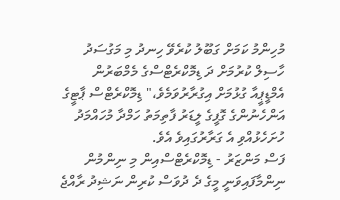މުހިންމު ކަމަށް ގަބޫލު ކުރެވޭ ހިނދު މި މަގުސަދު ހާސިލް ކުރުމަށް ދަ ޑިމޮކްރެޓްސްގެ މެމްބަރުން އެމްޑީޕީއާ ގުޅުމަށް އިގުރާރުވަމެވެ،" ޑިމޮކްރެޓްސް ޕާޓީގެ އަންހެނުންގެ ގޮފީގެ ލީޑަރު ފާތިމަތު ހަމްދާ މުހައްމަދު ހުށަހެޅުއްވި އެ ގަރާރުގައިވެ އެވެ.
ފަސް މަންޒަރު - ޑިމޮކްރެޓްސްއިން މި ނިންމުން ނިންމާފައިވަނީ މީގެ ދެ ދުވަސް ކުރިން ނަޝިދު ރާއްޖެ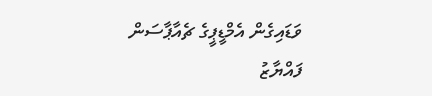ވަޑައިގެން އެމްޑީޕީގެ ޗެއާޕާސަން ފައްޔާޒު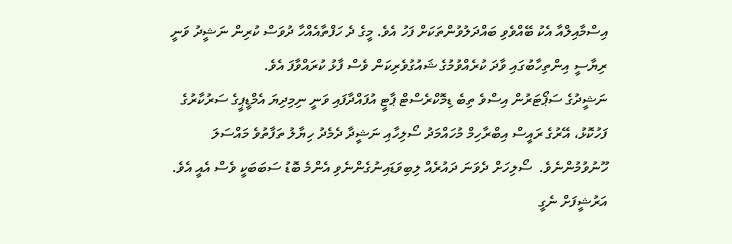އިސްމާއިލްއާ އެކު ބޭއްވެވި ބައްދަލުވުންތަކަށް ފަހު އެވެ. މީގެ ދެ ހަފްތާއެއްހާ ދުވަސް ކުރިން ނަޝީދު ވަނީ ރިޔާސީ އިންތިހާބުގައި ވާދަ ކުރެއްވުމުގެ ޝައުގުވެރިކަން ވެސް ފާޅު ކުރައްވާފަ އެވެ.
ނަޝީދުގެ ސަޕޯޓަރުން އިސްވެ ތިބެ ޑިމޮކްރެސްޓް ޕާޓީ އުފައްދާފައި ވަނީ ނިމިދިޔަ އެމްޑީޕީގެ ސަރުކާރުގެ ފަހުކޮޅު، އޭރުގެ ރައީސް އިބްރާހިމް މުހައްމަދު ސޯލިހާއި ނަޝީދާ ދެމެދު ހިޔާލު ތަފާތުވެ މައްސަލަ ހޫނުވުމުންނެވެ.  ސޯލިހަށް ދެވަނަ ދައުރެއް ލިބިވަޑައިނުގެންނެވި އެންމެ ބޮޑު ސަބަބަކީ ވެސް އެއީ އެވެ.
އަރުޝީފަށް ނެގީ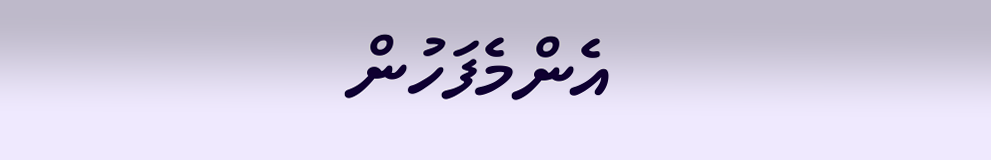އެންމެފަހުން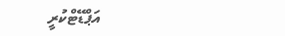އަޕްޑޭޓްކުރީ